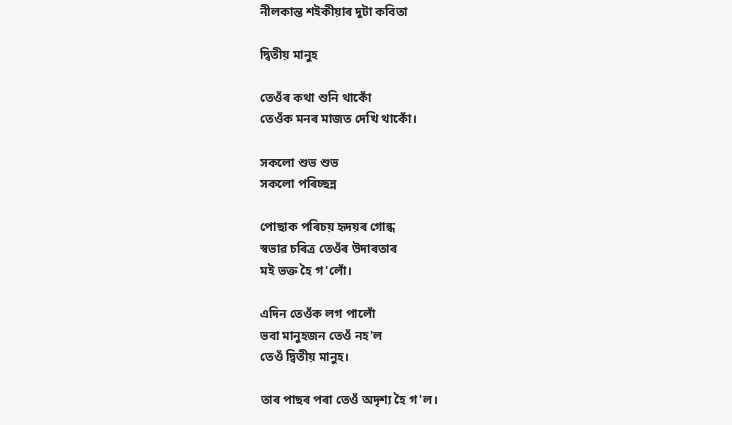নীলকান্ত শইকীয়াৰ দুটা কবিতা

দ্বিতীয় মানুহ

তেওঁৰ কথা শুনি থাকোঁ
তেওঁক মনৰ মাজত দেখি থাকোঁ।

সকলো শুভ শুভ
সকলো পৰিচ্ছন্ন

পোছাক পৰিচয় হৃদয়ৰ গোন্ধ
স্বভাৱ চৰিত্ৰ তেওঁৰ উদাৰতাৰ
মই ভক্ত হৈ গ'লোঁ।

এদিন তেওঁক লগ পালোঁ
ভবা মানুহজন তেওঁ নহ'ল
তেওঁ দ্বিতীয় মানুহ।

তাৰ পাছৰ পৰা তেওঁ অদৃশ্য হৈ গ'ল।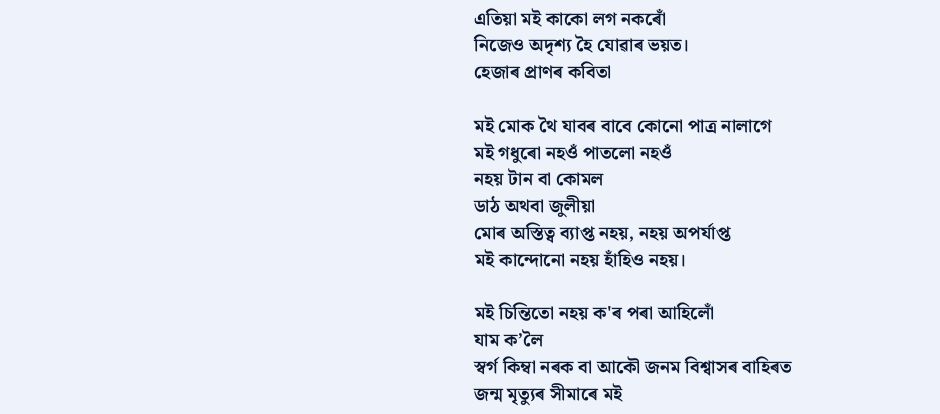এতিয়া মই কাকো লগ নকৰোঁ
নিজেও অদৃশ্য হৈ যোৱাৰ ভয়ত।
হেজাৰ প্ৰাণৰ কবিতা

মই মোক থৈ যাবৰ বাবে কোনো পাত্ৰ নালাগে
মই গধুৰো নহওঁ পাতলো নহওঁ
নহয় টান বা কোমল
ডাঠ অথবা জুলীয়া
মোৰ অস্তিত্ব ব্যাপ্ত নহয়, নহয় অপৰ্যাপ্ত
মই কান্দোনো নহয় হাঁহিও নহয়।

মই চিন্তিতো নহয় ক'ৰ পৰা আহিলোঁ
যাম ক’লৈ
স্বৰ্গ কিম্বা নৰক বা আকৌ জনম বিশ্বাসৰ বাহিৰত
জন্ম মৃত্যুৰ সীমাৰে মই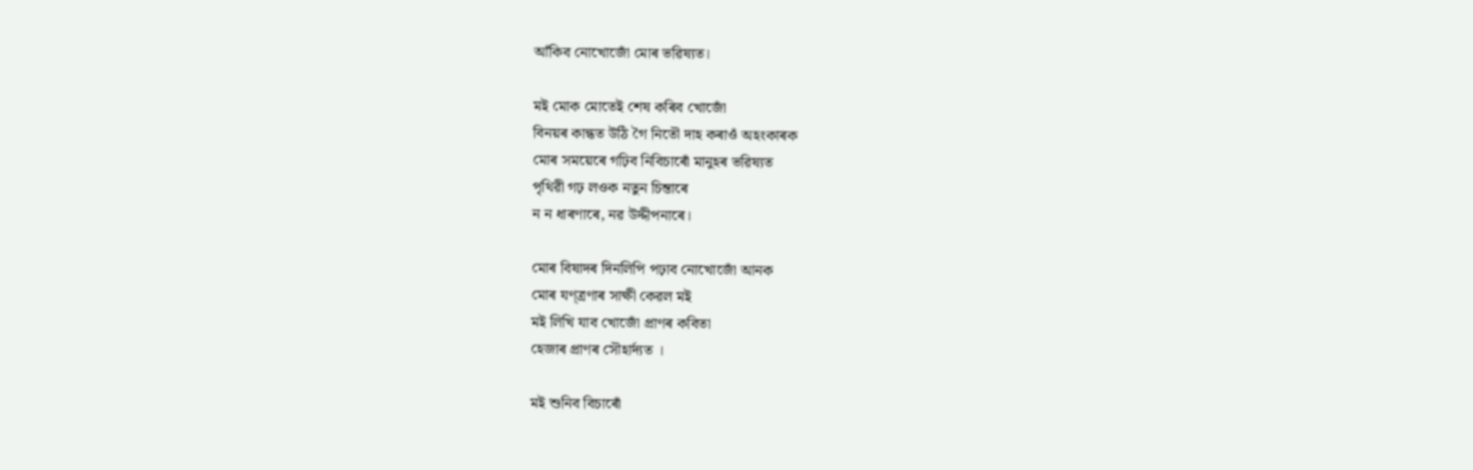আঁকিব নোখোজোঁ মোৰ ভৱিষ্যত।

মই মোক মোতেই শেষ কৰিব খোজোঁ
বিনয়ৰ কান্ধত উঠি গৈ নিতৌ দাহ কৰাওঁ অহংকাৰক
মোৰ সময়েৰে গঢ়িব নিবিচাৰোঁ মানুহৰ ভৱিষ্যত
পৃথিৱী গঢ় লওক নতুন চিন্তাৰে
ন ন ধাৰণাৰে, নৱ উদ্দীপনাৰে।

মোৰ বিষাদৰ দিনলিপি পঢ়াব নোখোজোঁ আনক
মোৰ যণ্ত্ৰণাৰ সাক্ষী কেৱল মই
মই লিখি যাব খোজোঁ প্ৰাণৰ কবিতা
হেজাৰ প্ৰাণৰ সৌহাৰ্দ্যত ।

মই শুনিব বিচাৰোঁ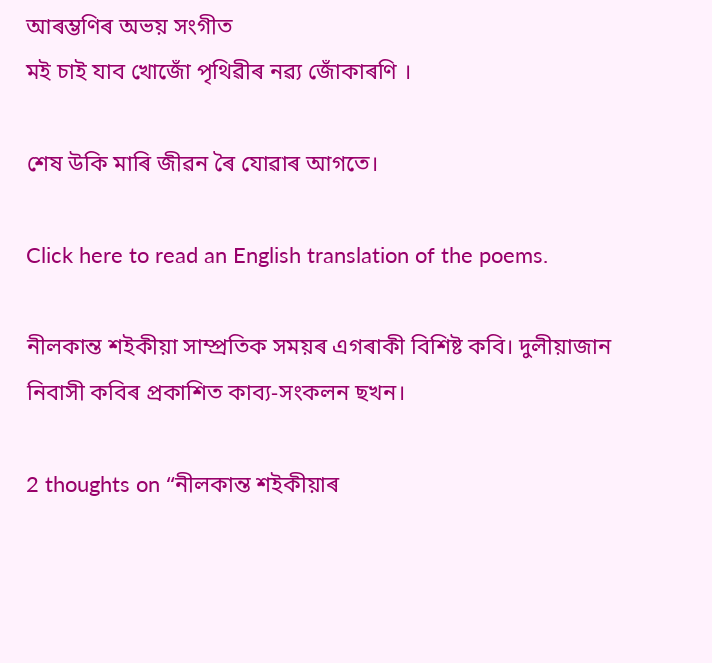আৰম্ভণিৰ অভয় সংগীত
মই চাই যাব খোজোঁ পৃথিৱীৰ নৱ্য জোঁকাৰণি ।

শেষ উকি মাৰি জীৱন ৰৈ যোৱাৰ আগতে।

Click here to read an English translation of the poems.

নীলকান্ত শইকীয়া সাম্প্ৰতিক সময়ৰ এগৰাকী বিশিষ্ট কবি। দুলীয়াজান নিবাসী কবিৰ প্ৰকাশিত কাব্য-সংকলন ছখন।

2 thoughts on “নীলকান্ত শইকীয়াৰ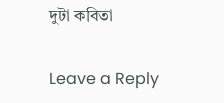দুটা কবিতা

Leave a Reply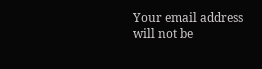Your email address will not be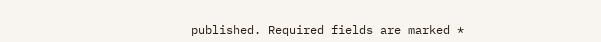published. Required fields are marked *